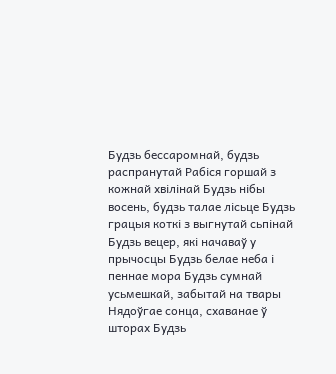Будзь бессаромнай, будзь распранутай Рабіся горшай з кожнай хвілінай Будзь нібы восень, будзь талае лісьце Будзь грацыя коткі з выгнутай сьпінай Будзь вецер, які начаваў у прычосцы Будзь белае неба і пеннае мора Будзь сумнай усьмешкай, забытай на твары Нядоўгае сонца, схаванае ў шторах Будзь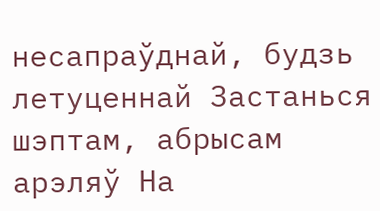несапраўднай, будзь летуценнай Застанься шэптам, абрысам арэляў На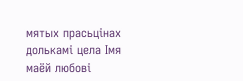мятых прасьцінах долькамі цела Імя маёй любові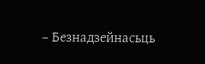– Безнадзейнасьць